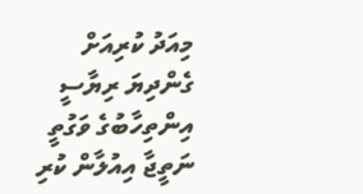މިއަދު ކުރިއަށް ގެންދިޔަ ރިޔާސީ އިންތިހާބުގެ ވަގުތީ ނަތީޖާ އިއުލާން ކުރި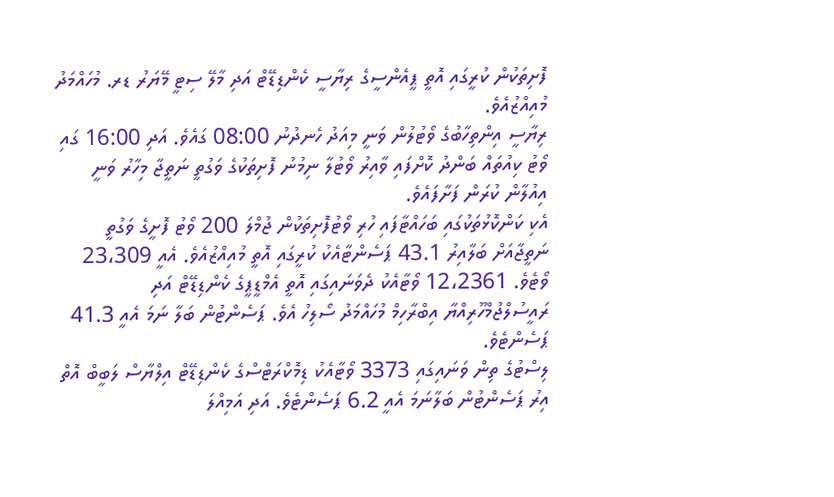ފޮށިތަކުން ކުރީގައި އޮތީ ޕީއެންސީގެ ރިޔާސީ ކެންޑިޑޭޓް އަދި މާލޭ ސިޓީ މޭޔަރު ޑރ. މުހައްމަދު މުއިއްޒުއެވެ.
ރިޔާސީ އިންތިހާބުގެ ވޯޓުލުން ވަނީ މިއަދު ހެނދުނު 08:00 ގައެވެ. އަދި 16:00 ގައި ވޯޓު ކިއުތައް ބަންދު ކޮށްފައި ވާއިރު ވޯޓުލާ ނިމުނު ފޮށިތަކުގެ ވަގުތީ ނަތީޖާ މިހާރު ވަނީ އިއުލާން ކުރަން ފަށާފައެވެ.
އެކި ކަންކޮޅުތަކުގައި ބަހައްޓާފައި ހުރި ވޯޓުފޮށިތަކުން ޖުމްލަ 200 ވޯޓު ފޮށީގެ ވަގުތީ ނަތީޖާއަށް ބަލާއިރު 43.1 ޕަސެންޓާއެކު ކުރީގައި އޮތީ މުއިއްޒުއެވެ. އެއީ 23،309 ވޯޓެވެ. 12،2361 ވޯޓާއެކު ދެވަނައިގައި އޮތީ އެމްޑީޕީގެ ކެންޑިޑޭޓް އަދި ރައީސުލްޖުމްހޫރިއްޔާ އިބްރާހިމް މުހައްމަދު ސޯލިހު އެވެ. ޕަސެންޓުން ބަލާ ނަމަ އެއީ 41.3 ޕަސެންޓެވެ.
ލިސްޓުގެ ތިން ވަނައިގައި 3373 ވޯޓާއެކު ޑިމޮކްރަޓްސްގެ ކެންޑިޑޭޓް އިލްޔާސް ލަބީބް އޮތް އިރު ޕަސެންޓުން ބަލާނަމަ އެއީ 6.2 ޕަސެންޓެވެ. އަދި އަމިއްލަ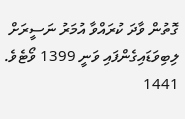ގޮތުން ވާދަ ކުރައްވާ އުމަރު ނަސީރަށް ލިބިވަޑައިގެންފައި ވަނީ 1399 ވޯޓެވެ. 1441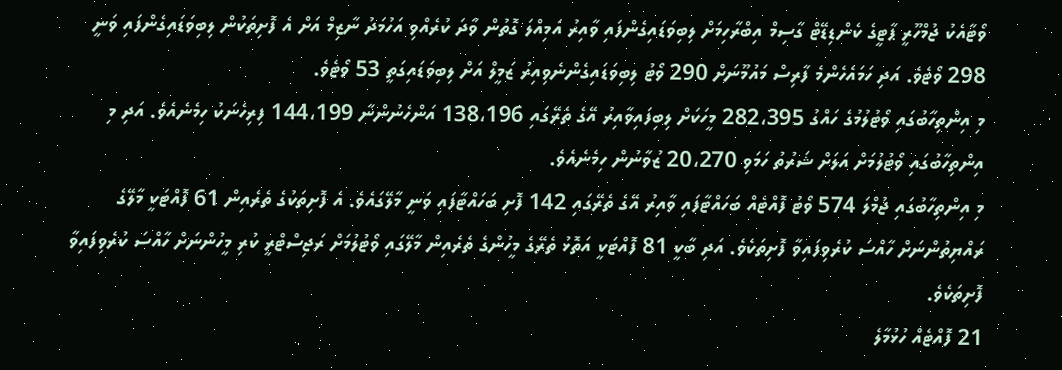ވޯޓާއެކު ޖުމްހޫރީ ޕާޓީގެ ކެންޑިޑޭޓް ގާސިމް އިބްރާހިމަށް ލިބިވަޑައިގެންފައި ވާއިރު އަމިއްލަ ގޮތުން ވާދަ ކުރެއްވި އަހުމަދު ނާޒިމް އަށް އެ ފޮށިތަކުން ލިބިވަޑައިގެންފައި ވަނީ 298 ވޯޓެވެ. އަދި ހަމައެހެންމެ ފާރިސް މައުމޫނަށް 290 ވޯޓު ލިބިވަޑައިގެންނެވިއިރު ޒަމީލް އަށް ލިބިވަޑައިގަތީ 53 ވޯޓެވެ.
މި އިންތިހާބުގައި ވޯޓުލުމުގެ ހައްގު 282،395 މީހަކަށް ލިބިފައިވާއިރު އޭގެ ތެރޭގައި 138،196 އަންހެނުންނާ 144،199 ފިރިހެނަކު ހިމެނެއެވެ. އަދި މި އިންތިހާބުގައި ވޯޓުލުމަށް އަލަށް ޝަރުތު ހަމަވި 20،270 ޒުވާނުން ހިމެނެއެވެ.
މި އިންތިހާބުގައި ޖުމްލަ 574 ވޯޓު ފޮއްޓެއް ބަހައްޓާފައި ވާއިރު އޭގެ ތެރޭގައި 142 ފޮށި ބަހައްޓާފައި ވަނީ މާލޭގައެވެ. އެ ފޮށިތަކުގެ ތެރެއިން 61 ފޮއްޓަކީ މާލޭގެ ރައްޔިތުންނަށް ހާއްސަ ކުރެވިފައިވާ ފޮށިތަކެވެ. އަދި ބާކީ 81 ފޮއްޓަކީ އަތޮޅު ތެރޭގެ މީހުންގެ ތެރެއިން މާލޭގައި ވޯޓުލުމަށް ރަޖިސްޓްރީ ކުރި މީހުންނަށް ހާއްސަ ކުރެވިފައިވާ ފޮށިތަކެވެ.
21 ފޮއްޓެއް ހުޅުމާލެ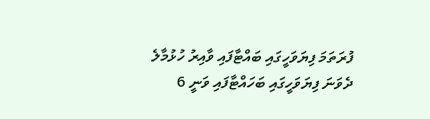ފުރަތަމަ ފިޔަވަހީގައި ބައްޓާފައި ވާއިރު ހުޅުމާލެ ދެވަނަ ފިޔަވަހީގައި ބަހައްޓާފައި ވަނީ 6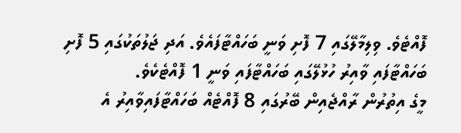ފޮއްޓެވެ. ވިލިމާލޭގައި 7 ފޮށި ވަނީ ބަހައްޓާފައެވެ. އަދި ޖަލުތަކުގައި 5 ފޮށި ބަހައްޓާފައި ވާއިރު ހުޅުލޭގައި ބަހައްޓާފައި ވަނީ 1 ފޮއްޓެކެވެ.
މީގެ އިތުރުން ރާއްޖެއިން ބޭރުގައި 8 ފޮއްޓެއް ބަހައްޓާފައިވާއިރު އެ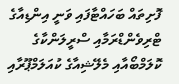ފޮށިތައް ބަހައްޓާފައި ވަނީ އިންޑިއާގެ ޓްރިވެންޑްރަމާއި ސްރީލަންކާގެ ކޮލަމްބޯއާއި މެލޭޝިއާގެ ކުއަލަމްޕޫރާއި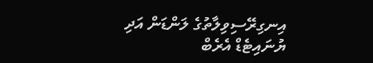އިނގިރޭސިވިލާތުގެ ލަންޑަން އަދި ޔުނައިޓެޑް އެރެބް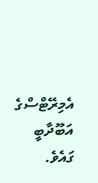އެމިރޭޓްސްގެ އަބޫދާބީ ގައެވެ.